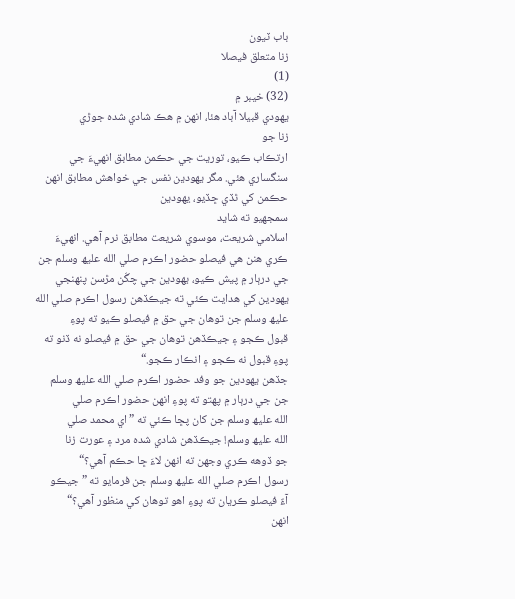باب ٽيون
زنا متعلق فيصلا
(1)
(32) خيبر ۾
يهودي قبيلا آباد هئا، انهن ۾ هڪ شادي شده جوڙي
زنا جو
ارتڪاب ڪيو، توريت جي حڪمن مطابق انهيءَ جي
سنگساري هئي. مگر يهودين نفس جي خواهش مطابق انهن
حڪمن کي ٿڏي ڇڏيو، يهودين
سمجهيو ته شايد
اسلامي شريعت، موسوي شريعت مطابق نرم آهي. انهيءَ
ڪري هنن هي فيصلو حضور اڪرم صلي الله عليھ وسلم جن
جي درٻار ۾ پيش ڪيو، يهودين جي چڱن مڙسن پنهنجي
يهودين کي هدايت ڪئي ته جيڪڏهن رسول اڪرم صلي الله
عليھ وسلم جن توهان جي حق ۾ فيصلو ڪيو ته پوءِ
قبول ڪجو ۽ جيڪڏهن توهان جي حق ۾ فيصلو نه ڏنو ته
پوءِ قبول نه ڪجو ۽ انڪار ڪجو.“
جڏهن يهودين جو وفد حضور اڪرم صلي الله عليھ وسلم
جن جي درٻار ۾ پهتو ته پوءِ انهن حضور اڪرم صلي
الله عليھ وسلم جن کان پڇا ڪئي ته ”اي محمد صلي
الله عليھ وسلم! جيڪڏهن شادي شده مرد ۽ عورت زنا
جو ڏوهه ڪري وجهن ته انهن لاءَ ڇا حڪم آهي؟“
رسول اڪرم صلي الله عليھ وسلم جن فرمايو ته ”جيڪو
آءٌ فيصلو ڪريان ته پوءِ اهو توهان کي منظور آهي؟“
انهن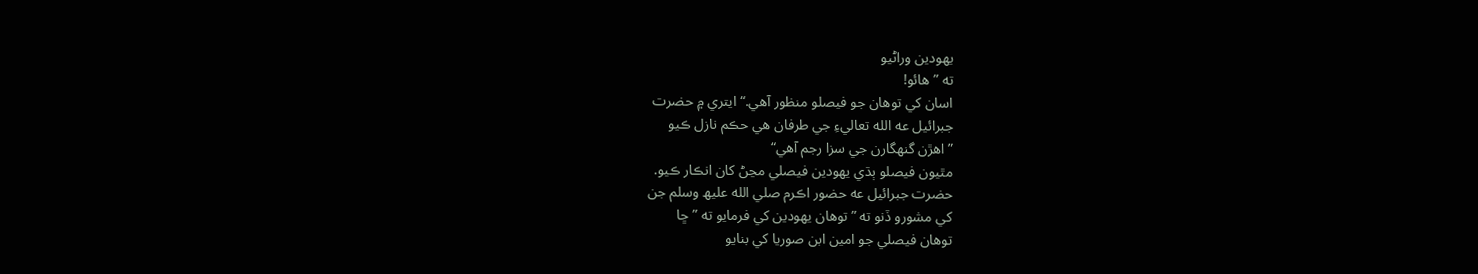يهودين وراڻيو
ته ”هائو!
اسان کي توهان جو فيصلو منظور آهي.“ ايتري ۾ حضرت
جبرائيل عه الله تعاليءِ جي طرفان هي حڪم نازل ڪيو
”اهڙن گنهگارن جي سزا رجم آهي“
مٿيون فيصلو ٻڌي يهودين فيصلي مڃڻ کان انڪار ڪيو.
حضرت جبرائيل عه حضور اڪرم صلي الله عليھ وسلم جن
کي مشورو ڏنو ته ”توهان يهودين کي فرمايو ته ”ڇا
توهان فيصلي جو امين ابن صوريا کي بنايو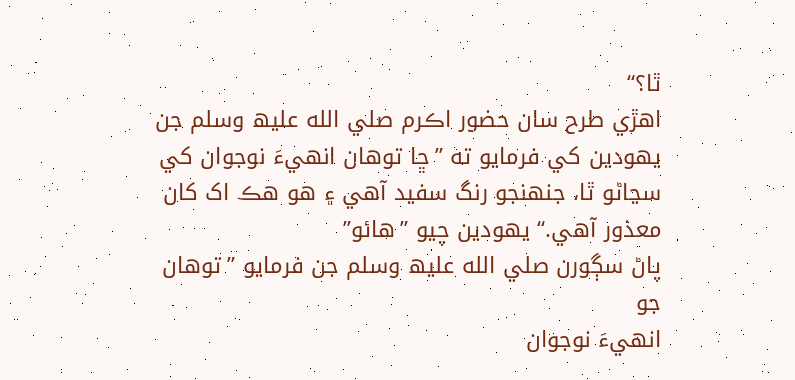ٿا؟“
اهڙي طرح سان حضور اڪرم صلي الله عليھ وسلم جن
يهودين کي فرمايو ته ”ڇا توهان انهيءَ نوجوان کي
سڃاڻو ٿا، جنهنجو رنگ سفيد آهي ۽ هو هڪ اک کان
معذور آهي.“ يهودين چيو ”هائو”
پاڻ سڳورن صلي الله عليھ وسلم جن فرمايو ”توهان جو
انهيءَ نوجوان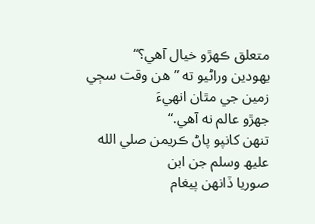متعلق ڪهڙو خيال آهي؟“
يهودين وراڻيو ته ”هن وقت سڄي زمين جي مٿان انهيءَ
جهڙو عالم نه آهي.“
تنهن کانپو پاڻ ڪريمن صلي الله عليھ وسلم جن ابن
صوريا ڏانهن پيغام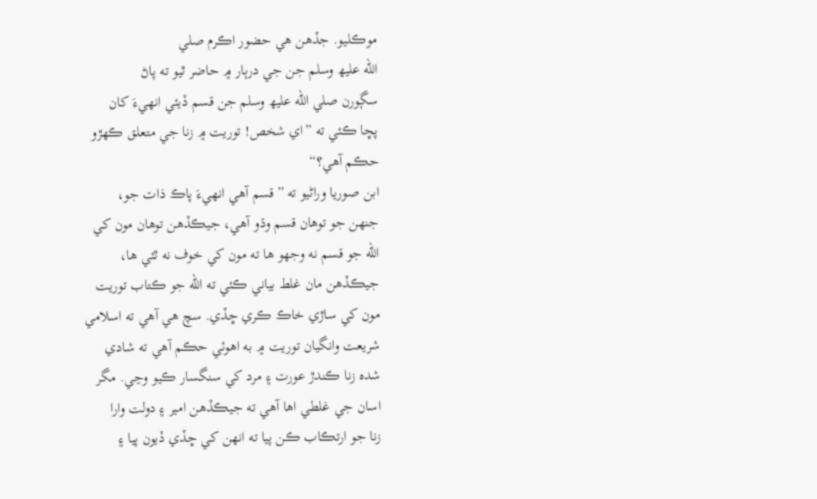موڪليو. جڏهن هي حضور اڪرم صلي
الله عليھ وسلم جن جي درٻار ۾ حاضر ٿيو ته پاڻ
سڳورن صلي الله عليھ وسلم جن قسم ڏيئي انهيءَ کان
پڇا ڪئي ته ”اي شخص! توريت ۾ زنا جي متعلق ڪهڙو
حڪم آهي؟“
ابن صوريا وراڻيو ته ”قسم آهي انهيءَ پاڪ ذات جو،
جنهن جو توهان قسم وڌو آهي، جيڪڏهن توهان مون کي
الله جو قسم نه وجهو ها ته مون کي خوف نه ٿئي ها،
جيڪڏهن مان غلط بياني ڪئي ته الله جو ڪتاب توريت
مون کي ساڙي خاڪ ڪري ڇڏي. سچ هي آهي ته اسلامي
شريعت وانگيان توريت ۾ به اهوئي حڪم آهي ته شادي
شده زنا ڪندڙ عورت ۽ مرد کي سنگسار ڪيو وڃي. مگر
اسان جي غلطي اها آهي ته جيڪڏهن امير ۽ دولت وارا
زنا جو ارتڪاب ڪن پيا ته انهن کي ڇڏي ڏيون پيا ۽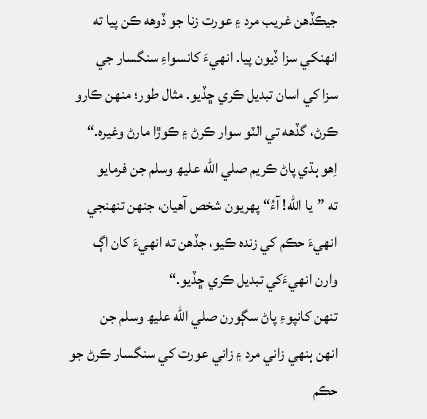جيڪڏهن غريب مرد ۽ عورت زنا جو ڏوهه ڪن پيا ته
انهنکي سزا ڏيون پيا. انهيءَ کانسواءِ سنگسار جي
سزا کي اسان تبديل ڪري ڇڏيو. مثال طور؛ منهن ڪارو
ڪرڻ، گڏهه تي الٽو سوار ڪرڻ ۽ ڪوڙا مارڻ وغيره.“
اِهو ٻڌي پاڻ ڪريم صلي الله عليھ وسلم جن فرمايو
ته ”يا الله! آءُ“ پهريون شخص آهيان، جنهن تنهنجي
انهيءَ حڪم کي زنده ڪيو، جڏهن ته انهيءَ کان اڳ
وارن انهيءَکي تبديل ڪري ڇڏيو.“
تنهن کانپوءِ پاڻ سڳورن صلي الله عليھ وسلم جن
انهن ٻنهي زاني مرد ۽ زاني عورت کي سنگسار ڪرڻ جو
حڪم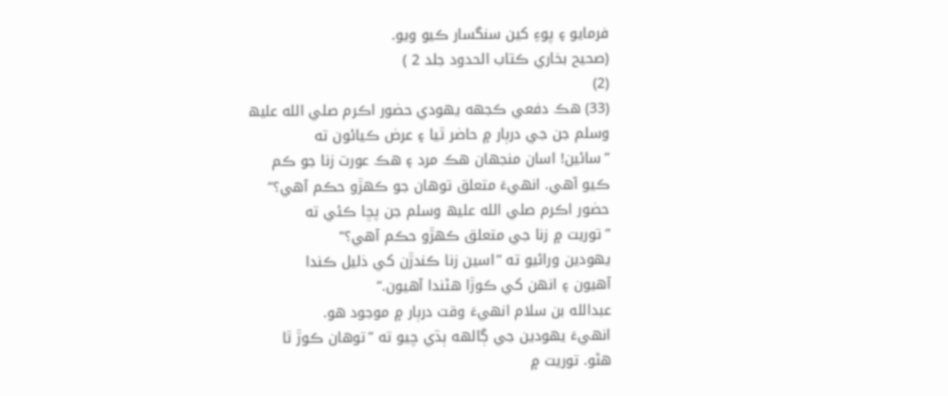فرمايو ۽ پوءِ کين سنگسار ڪيو ويو.
(صحيح بخاري ڪتاب الحدود جلد 2 )
(2)
(33) هڪ دفعي ڪجهه يهودي حضور اڪرم صلي الله عليھ
وسلم جن جي درٻار ۾ حاضر ٿيا ۽ عرض ڪيائون ته
”سائين! اسان منجهان هڪ مرد ۽ هڪ عورت زنا جو ڪم
ڪيو آهي. انهيءَ متعلق توهان جو ڪهڙو حڪم آهي؟“
حضور اڪرم صلي الله عليھ وسلم جن پڇا ڪئي ته
”توريت ۾ زنا جي متعلق ڪهڙو حڪم آهي؟“
يهودين وراڻيو ته ”اسين زنا ڪندڙن کي ذليل ڪندا
آهيون ۽ انهن کي ڪوڙا هڻندا آهيون.“
عبدالله بن سلام انهيءَ وقت درٻار ۾ موجود هو.
انهيءَ يهودين جي ڳالهه ٻڌي چيو ته ”توهان ڪوڙ ٿا
هڻو. توريت ۾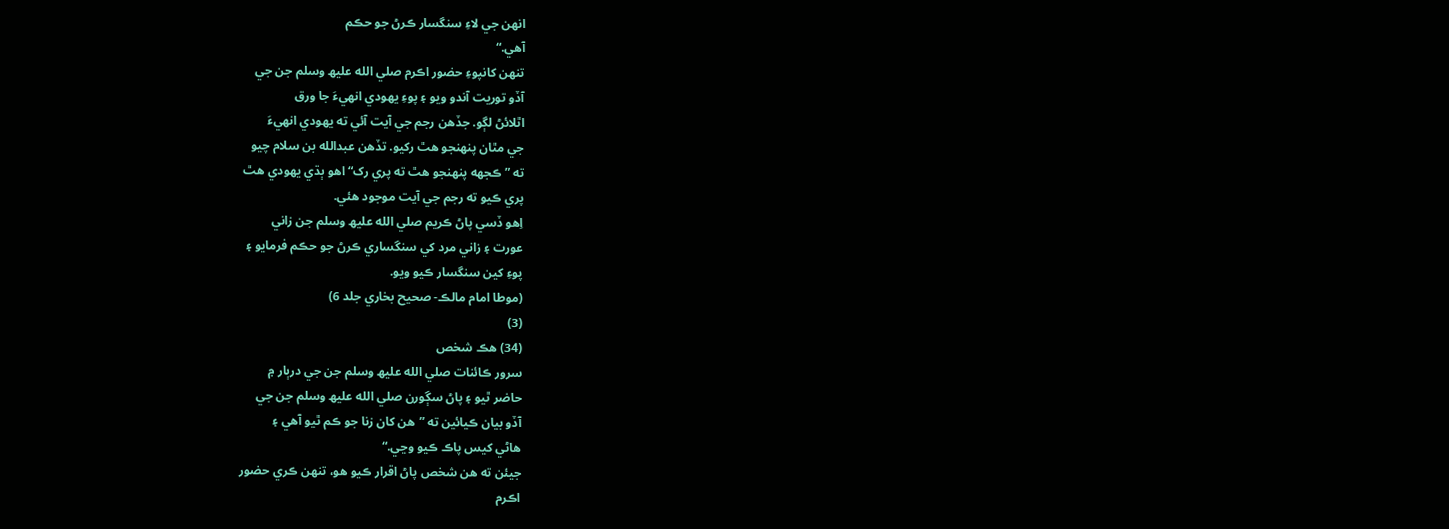انهن جي لاءِ سنگسار ڪرڻ جو حڪم
آهي.“
تنهن کانپوءِ حضور اڪرم صلي الله عليھ وسلم جن جي
آڏو توريت آندو ويو ۽ پوءِ يهودي انهيءَ جا ورق
اٿلائڻ لڳو. جڏهن رجم جي آيت آئي ته يهودي انهيءَ
جي مٿان پنهنجو هٿ رکيو. تڏهن عبدالله بن سلام چيو
ته ”ڪجهه پنهنجو هٿ ته پري رک“ اهو ٻڌي يهودي هٿ
پري ڪيو ته رجم جي آيت موجود هئي.
اِهو ڏسي پاڻ ڪريم صلي الله عليھ وسلم جن زاني
عورت ۽ زاني مرد کي سنگساري ڪرڻ جو حڪم فرمايو ۽
پوءِ کين سنگسار ڪيو ويو.
(موطا امام مالڪ- صحيح بخاري جلد 6)
(3)
(34) هڪ شخص
سرور ڪائنات صلي الله عليھ وسلم جن جي درٻار ۾
حاضر ٿيو ۽ پاڻ سڳورن صلي الله عليھ وسلم جن جي
آڏو بيان ڪيائين ته ”هن کان زنا جو ڪم ٿيو آهي ۽
هاڻي کيس پاڪ ڪيو وڃي.“
جيئن ته هن شخص پاڻ اقرار ڪيو هو، تنهن ڪري حضور
اڪرم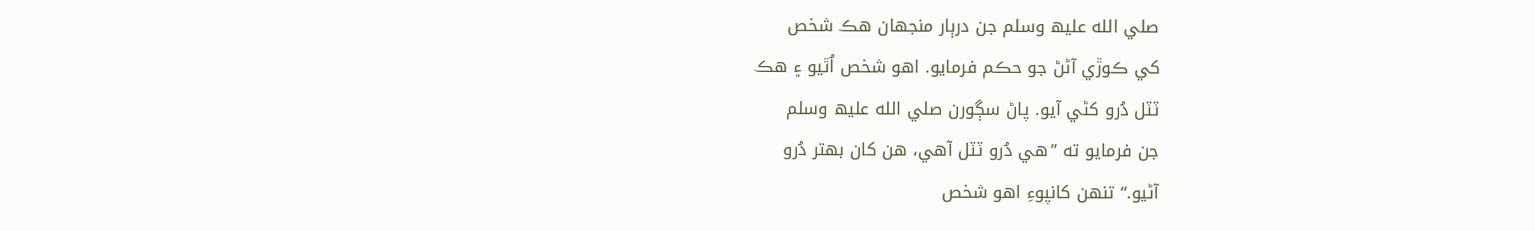صلي الله عليھ وسلم جن درٻار منجهان هڪ شخص
کي ڪوڙي آڻڻ جو حڪم فرمايو. اهو شخص اُٿيو ۽ هڪ
ٽٽل دُرو کڻي آيو. پاڻ سڳورن صلي الله عليھ وسلم
جن فرمايو ته ”هي دُرو ٽٽل آهي، هن کان بهتر دُرو
آڻيو.“ تنهن کانپوءِ اهو شخص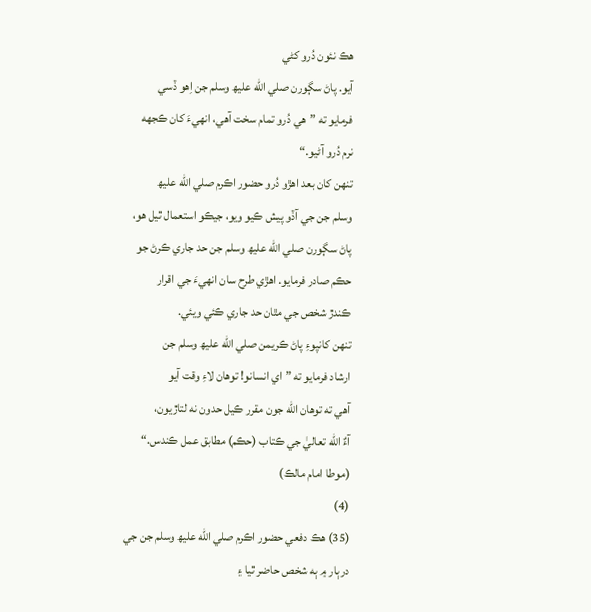هڪ نئون دُرو کڻي
آيو. پاڻ سڳورن صلي الله عليھ وسلم جن اِهو ڏسي
فرمايو ته ”هي دُرو تمام سخت آهي، انهيءَ کان ڪجهه
نرم دُرو آڻيو.“
تنهن کان بعد اهڙو دُرو حضور اڪرم صلي الله عليھ
وسلم جن جي آڏو پيش ڪيو ويو، جيڪو استعمال ٿيل هو،
پاڻ سڳورن صلي الله عليھ وسلم جن حد جاري ڪرڻ جو
حڪم صادر فرمايو. اهڙي طرح سان انهيءَ جي اقرار
ڪندڙ شخص جي مٿان حد جاري ڪئي ويئي.
تنهن کانپوءِ پاڻ ڪريمن صلي الله عليھ وسلم جن
ارشاد فرمايو ته ”اي انسانو! توهان لاءِ وقت آيو
آهي ته توهان الله جون مقرر ڪيل حدون نه لتاڙيون،
آءٌ الله تعاليٰ جي ڪتاب (حڪم) مطابق عمل ڪندس.“
(موطا امام مالڪ)
(4)
(35) هڪ دفعي حضور اڪرم صلي الله عليھ وسلم جن جي
درٻار ۾ ٻه شخص حاضر ٿيا ۽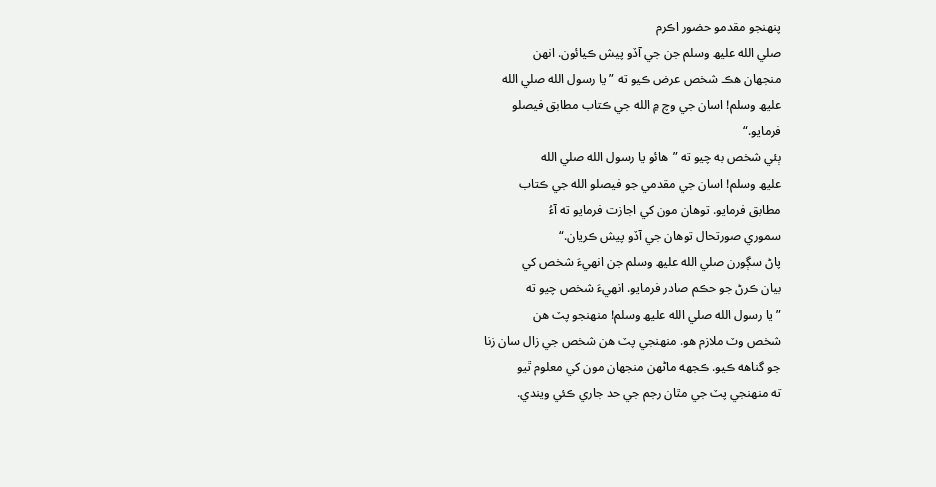پنهنجو مقدمو حضور اڪرم
صلي الله عليھ وسلم جن جي آڏو پيش ڪيائون. انهن
منجهان هڪ شخص عرض ڪيو ته ”يا رسول الله صلي الله
عليھ وسلم! اسان جي وچ ۾ الله جي ڪتاب مطابق فيصلو
فرمايو.“
ٻئي شخص به چيو ته ”هائو يا رسول الله صلي الله
عليھ وسلم! اسان جي مقدمي جو فيصلو الله جي ڪتاب
مطابق فرمايو. توهان مون کي اجازت فرمايو ته آءُ
سموري صورتحال توهان جي آڏو پيش ڪريان.“
پاڻ سڳورن صلي الله عليھ وسلم جن انهيءَ شخص کي
بيان ڪرڻ جو حڪم صادر فرمايو. انهيءَ شخص چيو ته
”يا رسول الله صلي الله عليھ وسلم! منهنجو پٽ هن
شخص وٽ ملازم هو. منهنجي پٽ هن شخص جي زال سان زنا
جو گناهه ڪيو. ڪجهه ماڻهن منجهان مون کي معلوم ٿيو
ته منهنجي پٽ جي مٿان رجم جي حد جاري ڪئي ويندي.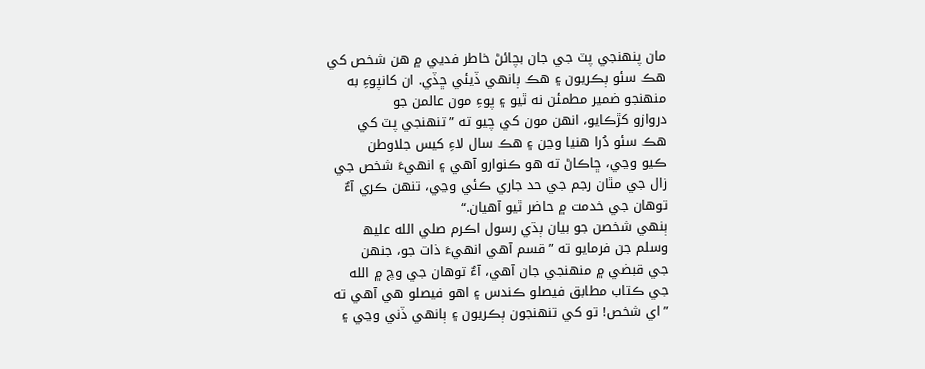مان پنهنجي پٽ جي جان بچائڻ خاطر فديي ۾ هن شخص کي
هڪ سئو ٻڪريون ۽ هڪ ٻانهي ڏيئي ڇڏي. ان کانپوءِ به
منهنجو ضمير مطمئن نه ٿيو ۽ پوءِ مون عالمن جو
دروازو کڙڪايو، انهن مون کي چيو ته ”تنهنجي پٽ کي
هڪ سئو دُرا هنيا وڃن ۽ هڪ سال لاءِ کيس جلاوطن
ڪيو وڃي، ڇاڪاڻ ته هو ڪنوارو آهي ۽ انهيءَ شخص جي
زال جي مٿان رجم جي حد جاري ڪئي وڃي، تنهن ڪري آءٌ
توهان جي خدمت ۾ حاضر ٿيو آهيان.“
ٻنهي شخصن جو بيان ٻڌي رسول اڪرم صلي الله عليھ
وسلم جن فرمايو ته ”قسم آهي انهيءَ ذات جو، جنهن
جي قبضي ۾ منهنجي جان آهي، آءٌ توهان جي وچ ۾ الله
جي ڪتاب مطابق فيصلو ڪندس ۽ اهو فيصلو هي آهي ته
”اي شخص! تو کي تنهنجون ٻڪريون ۽ ٻانهي ڏني وڃي ۽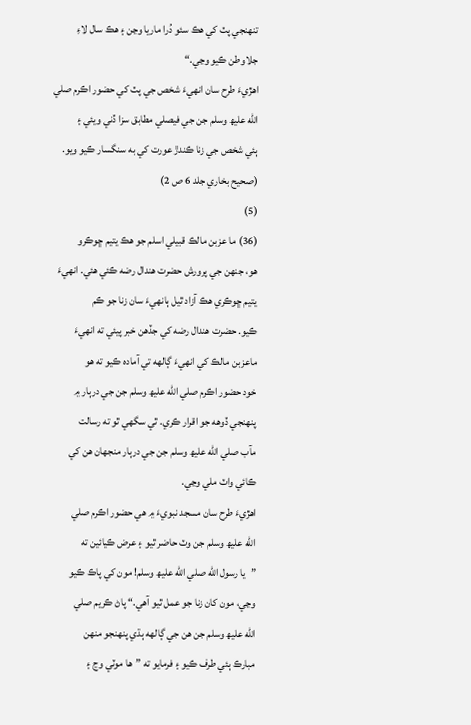تنهنجي پٽ کي هڪ سئو دُرا ماريا وڃن ۽ هڪ سال لاءِ
جلاوطن ڪيو وڃي.“
اهڙيءَ طرح سان انهيءَ شخص جي پٽ کي حضور اڪرم صلي
الله عليھ وسلم جن جي فيصلي مطابق سزا ڏني ويئي ۽
ٻئي شخص جي زنا ڪندڙ عورت کي به سنگسار ڪيو ويو.
(صحيح بخاري جلد 6 ص 2)
(5)
(36) ما عزبن مالڪ قبيلي اسلم جو هڪ يتيم ڇوڪرو
هو، جنهن جي پرورش حضرت هندال رضه ڪئي هئي. انهيءَ
يتيم ڇوڪري هڪ آزاد ٿيل ٻانهيءَ سان زنا جو ڪم
ڪيو. حضرت هندال رضه کي جڏهن خبر پيئي ته انهيءَ
ماعزبن مالڪ کي انهيءَ ڳالهه تي آماده ڪيو ته هو
خود حضور اڪرم صلي الله عليھ وسلم جن جي درٻار ۾
پنهنجي ڏوهه جو اقرار ڪري. ٿي سگهي ٿو ته رسالت
مآب صلي الله عليھ وسلم جن جي درٻار منجهان هن کي
ڪائي واٽ ملي وڃي.
اهڙيءَ طرح سان مسجد نبويءَ ۾ هي حضور اڪرم صلي
الله عليھ وسلم جن وٽ حاضر ٿيو ۽ عرض ڪيائين ته
”يا رسول الله صلي الله عليھ وسلم! مون کي پاڪ ڪيو
وڃي، مون کان زنا جو عمل ٿيو آهي.“ پاڻ ڪريم صلي
الله عليھ وسلم جن هن جي ڳالهه ٻڌي پنهنجو منهن
مبارڪ ٻئي طرف ڪيو ۽ فرمايو ته ”ها موٽي وڃ ۽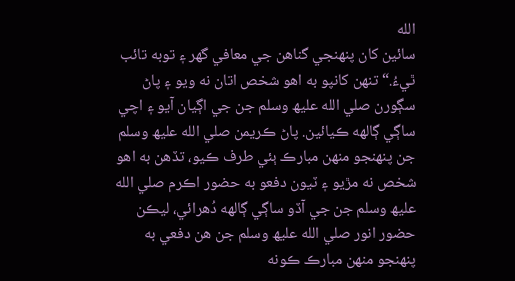الله
سائين کان پنهنجي گناهن جي معافي گهر ۽ توبه تائب
ٿيءُ.“ تنهن کانپو به اهو شخص اتان نه ويو ۽ پاڻ
سڳورن صلي الله عليھ وسلم جن جي اڳيان آيو ۽ اچي
ساڳي ڳالهه ڪيائين. پاڻ ڪريمن صلي الله عليھ وسلم
جن پنهنجو منهن مبارڪ ٻئي طرف ڪيو، تڏهن به اهو
شخص نه مڙيو ۽ ٽيون دفعو به حضور اڪرم صلي الله
عليھ وسلم جن جي آڏو ساڳي ڳالهه دُهرائي، ليڪن
حضور انور صلي الله عليھ وسلم جن هن دفعي به
پنهنجو منهن مبارڪ ڪونه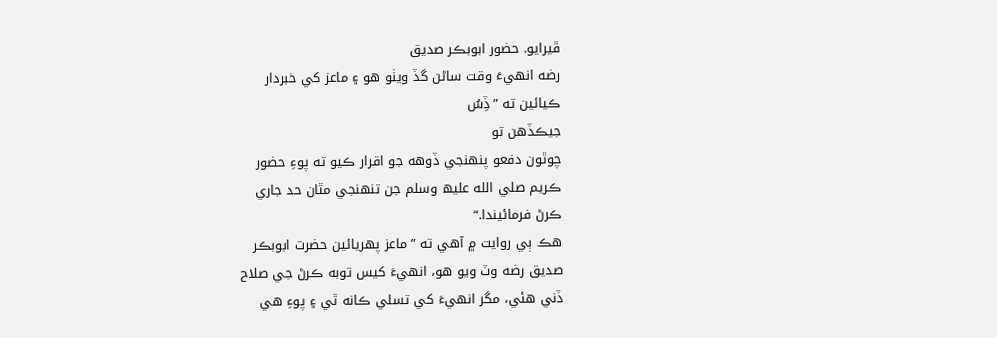ڦيرايو. حضور ابوبڪر صديق
رضه انهيءَ وقت ساڻن گڏ ويٺو هو ۽ ماعز کي خبردار
ڪيائين ته ”ڏِسُ
جيڪڏهن تو
چوٿون دفعو پنهنجي ڏوهه جو اقرار ڪيو ته پوءِ حضور
ڪريم صلي الله عليھ وسلم جن تنهنجي مٿان حد جاري
ڪرڻ فرمائيندا.“
هڪ ٻي روايت ۾ آهي ته ”ماعز پهريائين حضرت ابوبڪر
صديق رضه وٽ ويو هو، انهيءَ کيس توبه ڪرڻ جي صلاح
ڏني هئي، مگر انهيءَ کي تسلي ڪانه ٿي ۽ پوءِ هي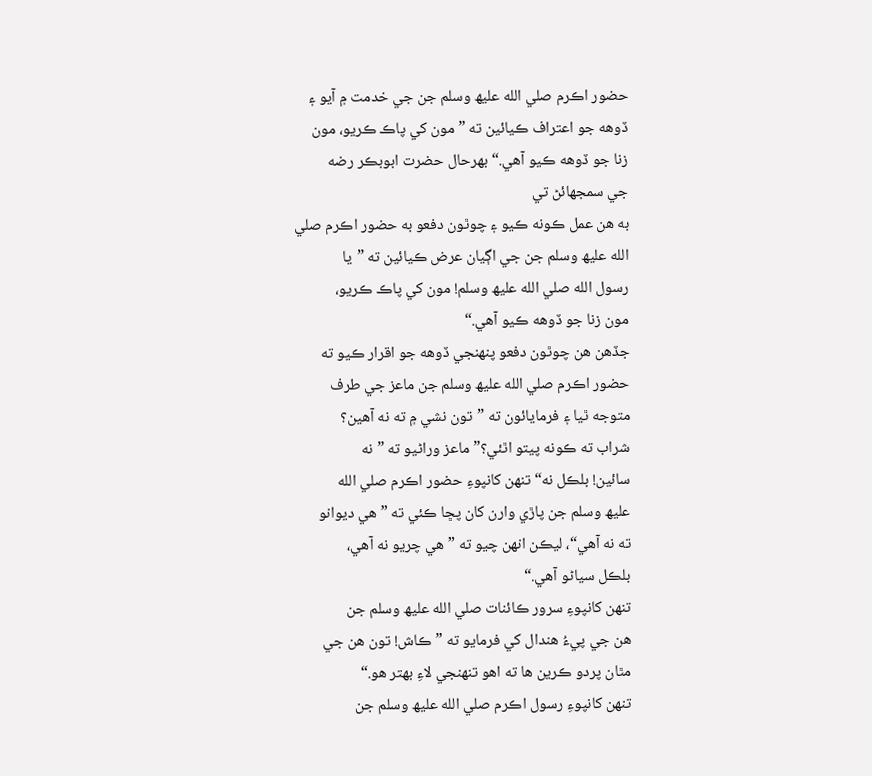حضور اڪرم صلي الله عليھ وسلم جن جي خدمت ۾ آيو ۽
ڏوهه جو اعتراف ڪيائين ته ”مون کي پاڪ ڪريو، مون
زنا جو ڏوهه ڪيو آهي.“ بهرحال حضرت ابوبڪر رضه
جي سمجهائڻ تي
به هن عمل ڪونه ڪيو ۽ چوٿون دفعو به حضور اڪرم صلي
الله عليھ وسلم جن جي اڳيان عرض ڪيائين ته ”يا
رسول الله صلي الله عليھ وسلم! مون کي پاڪ ڪريو،
مون زنا جو ڏوهه ڪيو آهي.“
جڏهن هن چوٿون دفعو پنهنجي ڏوهه جو اقرار ڪيو ته
حضور اڪرم صلي الله عليھ وسلم جن ماعز جي طرف
متوجه ٿيا ۽ فرمايائون ته ”تون نشي ۾ ته نه آهين؟
شراب ته ڪونه پيتو اٿئي؟” ماعز وراڻيو ته ”نه
سائين! بلڪل نه“ تنهن کانپوءِ حضور اڪرم صلي الله
عليھ وسلم جن پاڙي وارن کان پڇا ڪئي ته ”هي ديوانو
ته نه آهي“، ليڪن انهن چيو ته ”هي چريو نه آهي،
بلڪل سياڻو آهي.“
تنهن کانپوءِ سرور ڪائنات صلي الله عليھ وسلم جن
هن جي پيءُ هندال کي فرمايو ته ”ڪاش! تون هن جي
مٿان پردو ڪرين ها ته اهو تنهنجي لاءِ بهتر هو.“
تنهن کانپوءِ رسول اڪرم صلي الله عليھ وسلم جن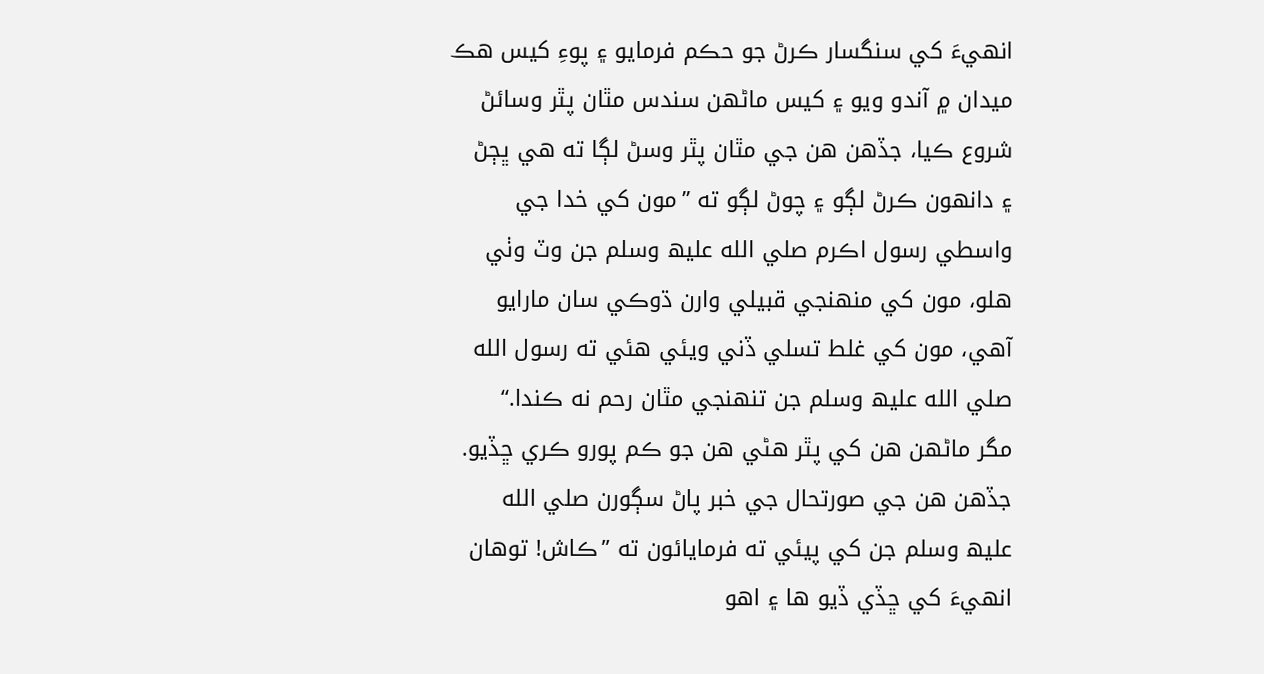انهيءَ کي سنگسار ڪرڻ جو حڪم فرمايو ۽ پوءِ کيس هڪ
ميدان ۾ آندو ويو ۽ کيس ماڻهن سندس مٿان پٿر وسائڻ
شروع ڪيا، جڏهن هن جي مٿان پٿر وسڻ لڳا ته هي ڀڄڻ
۽ دانهون ڪرڻ لڳو ۽ چوڻ لڳو ته ”مون کي خدا جي
واسطي رسول اڪرم صلي الله عليھ وسلم جن وٽ وٺي
هلو، مون کي منهنجي قبيلي وارن ڌوڪي سان مارايو
آهي، مون کي غلط تسلي ڏني ويئي هئي ته رسول الله
صلي الله عليھ وسلم جن تنهنجي مٿان رحم نه ڪندا.“
مگر ماڻهن هن کي پٿر هڻي هن جو ڪم پورو ڪري ڇڏيو.
جڏهن هن جي صورتحال جي خبر پاڻ سڳورن صلي الله
عليھ وسلم جن کي پيئي ته فرمايائون ته ”ڪاش! توهان
انهيءَ کي ڇڏي ڏيو ها ۽ اهو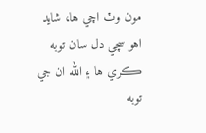مون وٽ اچي ها، شايد
اهو سچي دل سان توبه ڪري ها ۽ الله ان جي توبه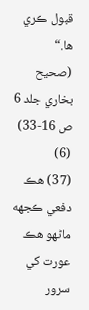قبول ڪري ها.“
(صحيح بخاري جلد 6 ص 16-33)
(6)
(37) هڪ دفعي ڪجهه ماڻهو هڪ عورت کي سرور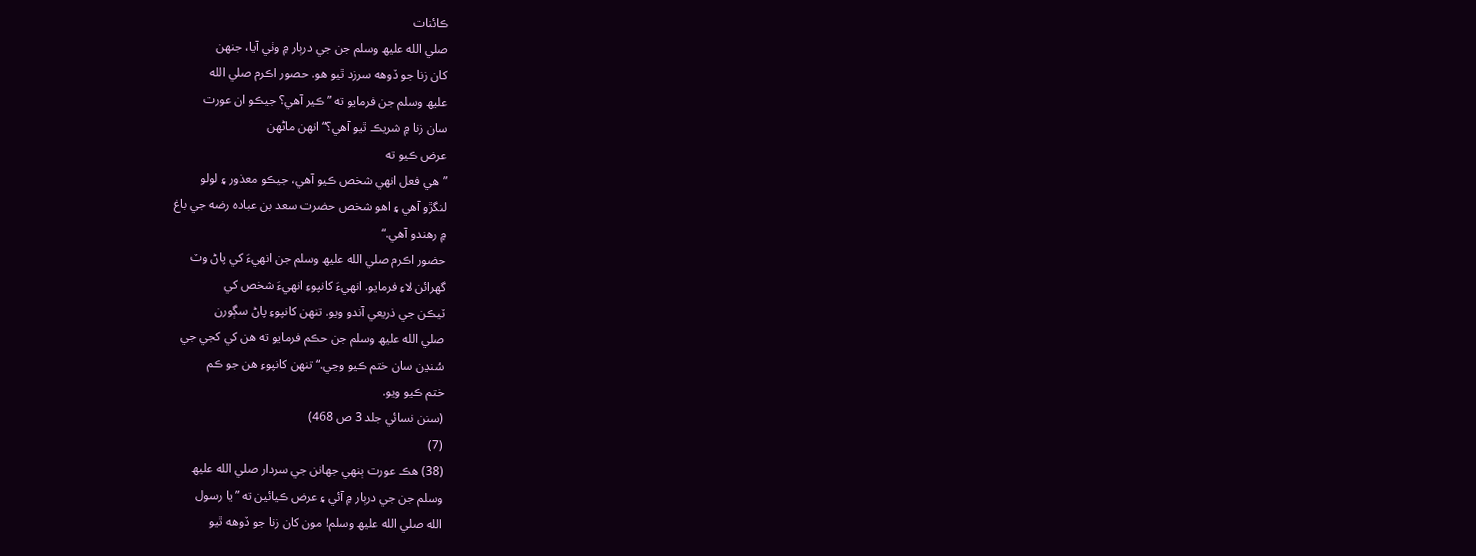ڪائنات
صلي الله عليھ وسلم جن جي درٻار ۾ وٺي آيا، جنهن
کان زنا جو ڏوهه سرزد ٿيو هو. حصور اڪرم صلي الله
عليھ وسلم جن فرمايو ته ”ڪير آهي؟ جيڪو ان عورت
سان زنا ۾ شريڪ ٿيو آهي؟“ انهن ماڻهن
عرض ڪيو ته
”هي فعل انهي شخص ڪيو آهي، جيڪو معذور ۽ لولو
لنگڙو آهي ۽ اهو شخص حضرت سعد بن عباده رضه جي باغ
۾ رهندو آهي.“
حضور اڪرم صلي الله عليھ وسلم جن انهيءَ کي پاڻ وٽ
گهرائن لاءِ فرمايو. انهيءَ کانپوءِ انهيءَ شخص کي
ٽيڪن جي ذريعي آندو ويو. تنهن کانپوءِ پاڻ سڳورن
صلي الله عليھ وسلم جن حڪم فرمايو ته هن کي کجي جي
سُنڍن سان ختم ڪيو وڃي.“ تنهن کانپوءِ هن جو ڪم
ختم ڪيو ويو.
(سنن نسائي جلد 3 ص 468)
(7)
(38) هڪ عورت ٻنهي جهانن جي سردار صلي الله عليھ
وسلم جن جي درٻار ۾ آئي ۽ عرض ڪيائين ته ”يا رسول
الله صلي الله عليھ وسلم! مون کان زنا جو ڏوهه ٿيو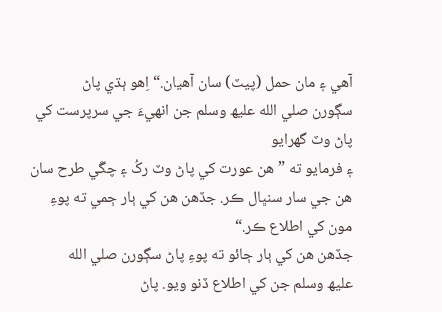آهي ۽ مان حمل (پيٽ) سان آهيان.“ اِهو ٻڌي پاڻ
سڳورن صلي الله عليھ وسلم جن انهيءَ جي سرپرست کي
پاڻ وٽ گهرايو
۽ فرمايو ته ”هن عورت کي پاڻ وٽ رکُ ۽ چڱي طرح سان
هن جي سار سنڀال ڪر. جڏهن هن کي ٻار ڄمي ته پوءِ
مون کي اطلاع ڪر.“
جڏهن هن کي ٻار ڄائو ته پوءِ پاڻ سڳورن صلي الله
عليھ وسلم جن کي اطلاع ڏنو ويو. پاڻ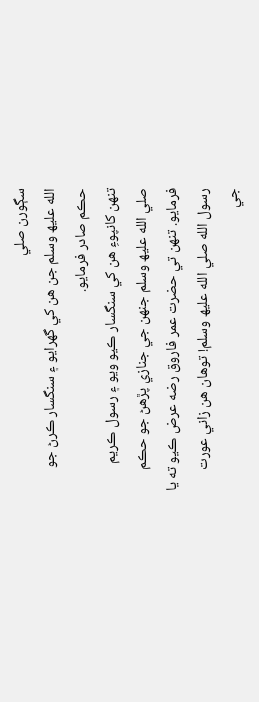سڳورن صلي
الله عليھ وسلم جن هن کي گهرايو ۽ سنگسار ڪرڻ جو
حڪم صادر فرمايو.
تنهن کانپوءِ هن کي سنگسار ڪيو ويو ۽ رسول ڪريم
صلي الله عليھ وسلم جنهن جي جنازي پڙهڻ جو حڪم
فرمايو. تنهن تي حضرت عمر فاروق رضه عرض ڪيو ته يا
رسول الله صلي الله عليھ وسلم! توهان هن زاني عورت
جي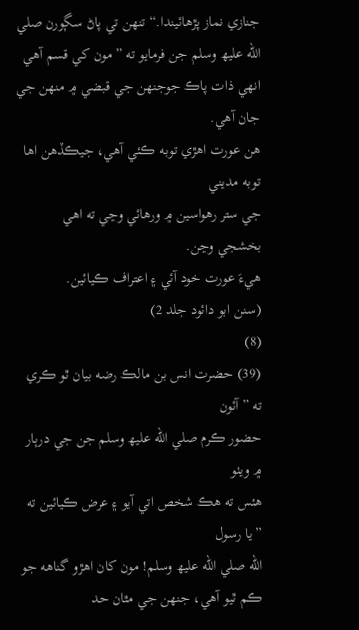جنازي نماز پڙهائيندا.“ تنهن تي پاڻ سڳورن صلي
الله عليھ وسلم جن فرمايو ته ” مون کي قسم آهي
انهي ذات پاڪ جوجنهن جي قبضي ۾ منهن جي جان آهي.
هن عورت اهڙي توبه ڪئي آهي، جيڪڏهن اها توبه مديني
جي ستر رهواسين ۾ ورهائي وڃي ته اهي بخشجي وڃن.
هيءَ عورت خود آئي ۽ اعتراف ڪيائين.
(سنن ابو دائود جلد 2)
(8)
(39) حضرت انس بن مالڪ رضه بيان ٿو ڪري ته ”آئون
حضور ڪرم صلي الله عليھ وسلم جن جي درٻار ۾ ويٺو
هئس ته هڪ شخص اتي آيو ۽ عرض ڪيائين ته ”يا رسول
الله صلي الله عليھ وسلم! مون کان اهڙو گناهه جو
ڪم ٿيو آهي، جنهن جي مٿان حد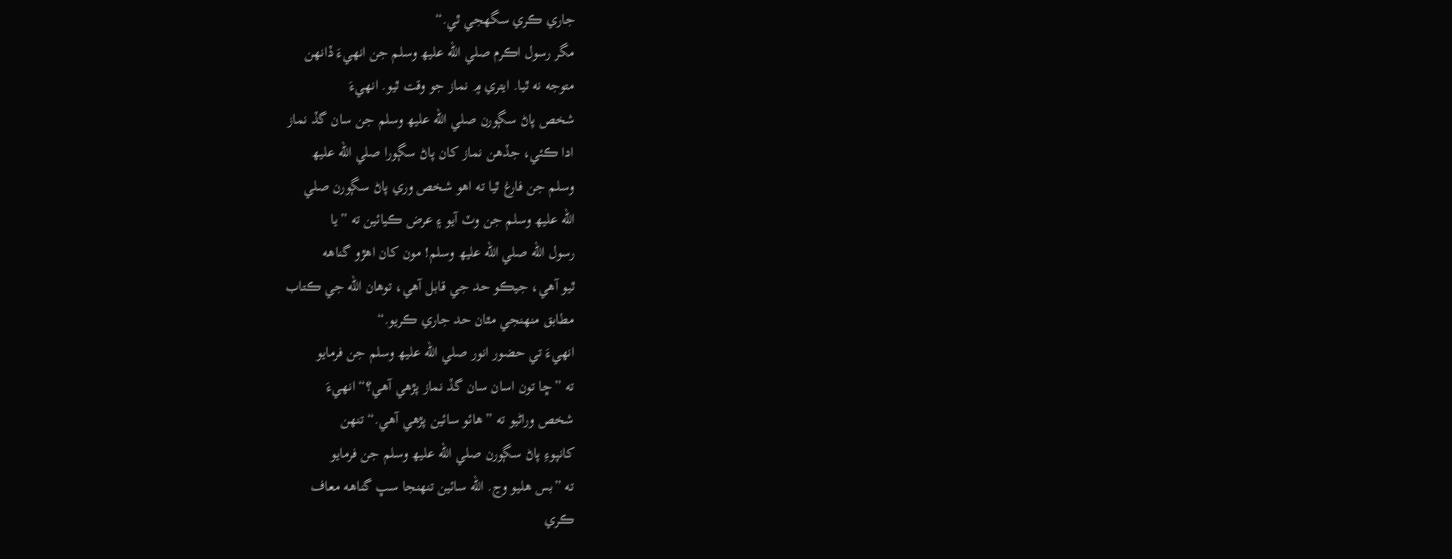جاري ڪري سگهجي ٿي.“
مگر رسول اڪرم صلي الله عليھ وسلم جن انهيءَ ڏانهن
متوجه نه ٿيا. ايتري ۾ نماز جو وقت ٿيو. انهيءَ
شخص پاڻ سڳورن صلي الله عليھ وسلم جن سان گڏ نماز
ادا ڪئي، جڏهن نماز کان پاڻ سڳورا صلي الله عليھ
وسلم جن فارغ ٿيا ته اهو شخص وري پاڻ سڳورن صلي
الله عليھ وسلم جن وٽ آيو ۽ عرض ڪيائين ته ”يا
رسول الله صلي الله عليھ وسلم! مون کان اهڙو گناهه
ٿيو آهي، جيڪو حد جي قابل آهي، توهان الله جي ڪتاب
مطابق منهنجي مٿان حد جاري ڪريو.“
انهيءَ تي حضور انور صلي الله عليھ وسلم جن فرمايو
ته ”ڇا تون اسان سان گڏ نماز پڙهي آهي؟“ انهيءَ
شخص وراڻيو ته ”هائو سائين پڙهي آهي.“ تنهن
کانپوءِ پاڻ سڳورن صلي الله عليھ وسلم جن فرمايو
ته ”بس هليو وڃ. الله سائين تنهنجا سڀ گناهه معاف
ڪري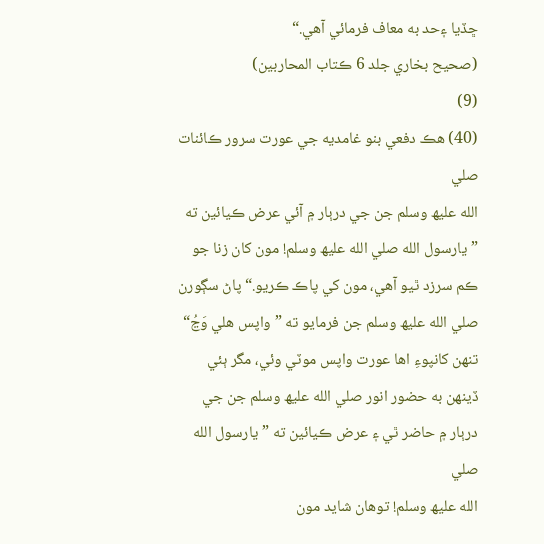ڇڏيا ۽حد به معاف فرمائي آهي.“
(صحيح بخاري جلد 6 ڪتاب المحاربين)
(9)
(40) هڪ دفعي بنو غامديه جي عورت سرور ڪائنات صلي
الله عليھ وسلم جن جي درٻار ۾ آئي عرض ڪيائين ته
”يارسول الله صلي الله عليھ وسلم! مون کان زنا جو
ڪم سرزد ٿيو آهي، مون کي پاڪ ڪريو.“ پاڻ سڳورن
صلي الله عليھ وسلم جن فرمايو ته ”واپس هلي وَڃُ“
تنهن کانپوءِ اها عورت واپس موٽي وئي، مگر ٻئي
ڏينهن به حضور انور صلي الله عليھ وسلم جن جي
درٻار ۾ حاضر ٿي ۽ عرض ڪيائين ته ”يارسول الله صلي
الله عليھ وسلم! توهان شايد مون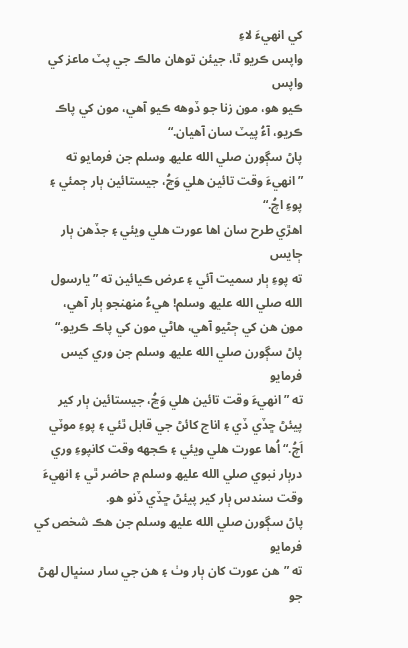کي انهيءَ لاءِ
واپس ڪريو ٿا، جيئن توهان مالڪ جي پٽ ماعز کي واپس
ڪيو هو، مون زنا جو ڏوهه ڪيو آهي، مون کي پاڪ
ڪريو، آءُ پيٽ سان آهيان.“
پاڻ سڳورن صلي الله عليھ وسلم جن فرمايو ته
”انهيءَ وقت تائين هلي وَڃُ، جيستائين ٻار ڄمئي ۽
پوءِ اچُ.“
اهڙي طرح سان اها عورت هلي ويئي ۽ جڏهن ٻار ڄايس
ته پوءِ ٻار سميت آئي ۽ عرض ڪيائين ته ”يارسول
الله صلي الله عليھ وسلم! هيءُ منهنجو ٻار آهي،
مون هن کي ڄڻيو آهي، هاڻي مون کي پاڪ ڪريو.“
پاڻ سڳورن صلي الله عليھ وسلم جن وري کيس فرمايو
ته ”انهيءَ وقت تائين هلي وَڃُ، جيستائين ٻار کير
پيئڻ ڇڏي ڏي ۽ اناج کائڻ جي قابل ٿئي ۽ پوءِ موٽي
اَچُ.“ اُها عورت هلي ويئي ۽ ڪجهه وقت کانپوءِ وري
درٻار نبوي صلي الله عليھ وسلم ۾ حاضر ٿي ۽ انهيءَ
وقت سندس ٻار کير پيئڻ ڇڏي ڏنو هو.
پاڻ سڳورن صلي الله عليھ وسلم جن هڪ شخص کي فرمايو
ته ”هن عورت کان ٻار وٺ ۽ هن جي سار سنڀال لهڻ جو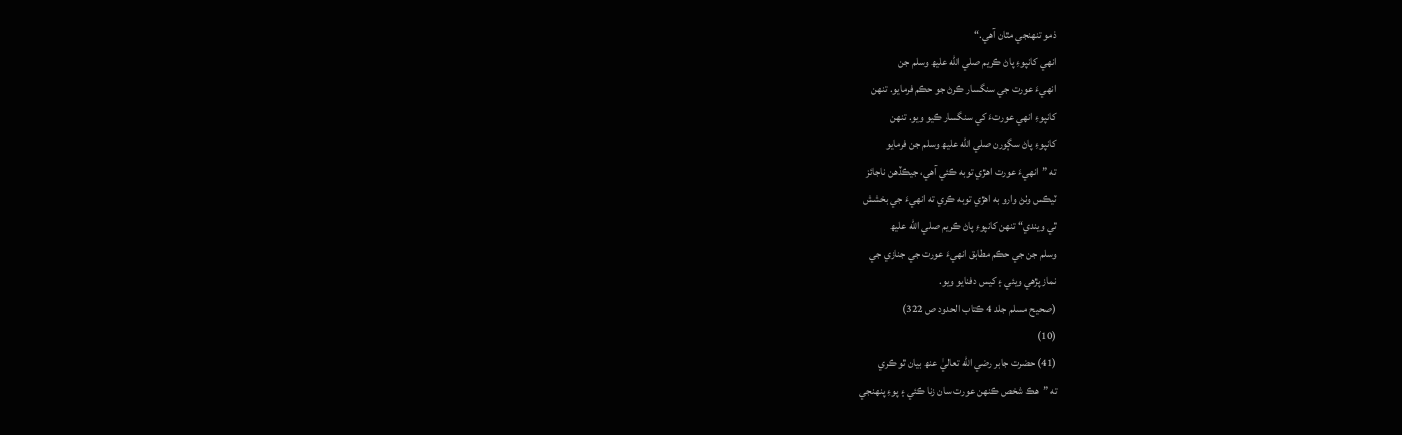ذمو تنهنجي مٿان آهي.“
انهي کانپوءِ پاڻ ڪريم صلي الله عليھ وسلم جن
انهيءَ عورت جي سنگسار ڪرڻ جو حڪم فرمايو. تنهن
کانپوءِ انهي عورتءَ کي سنگسار ڪيو ويو. تنهن
کانپوءِ پاڻ سڳورن صلي الله عليھ وسلم جن فرمايو
ته ”انهيءَ عورت اهڙي توبه ڪئي آهي، جيڪڏهن ناجائز
ٽيڪس وٺڻ وارو به اهڙي توبه ڪري ته انهيءَ جي بخشش
ٿي ويندي“ تنهن کانپوءِ پاڻ ڪريم صلي الله عليھ
وسلم جن جي حڪم مطابق انهيءَ عورت جي جنازي جي
نماز پڙهي ويئي ۽ کيس دفنايو ويو.
(صحيح مسلم جلد 4 ڪتاب الحدود ص 322)
(10)
(41) حضرت جابر رضي الله تعاليٰ عنھ بيان ٿو ڪري
ته ”هڪ شخص ڪنهن عورت سان زنا ڪئي ۽ پوءِ پنهنجي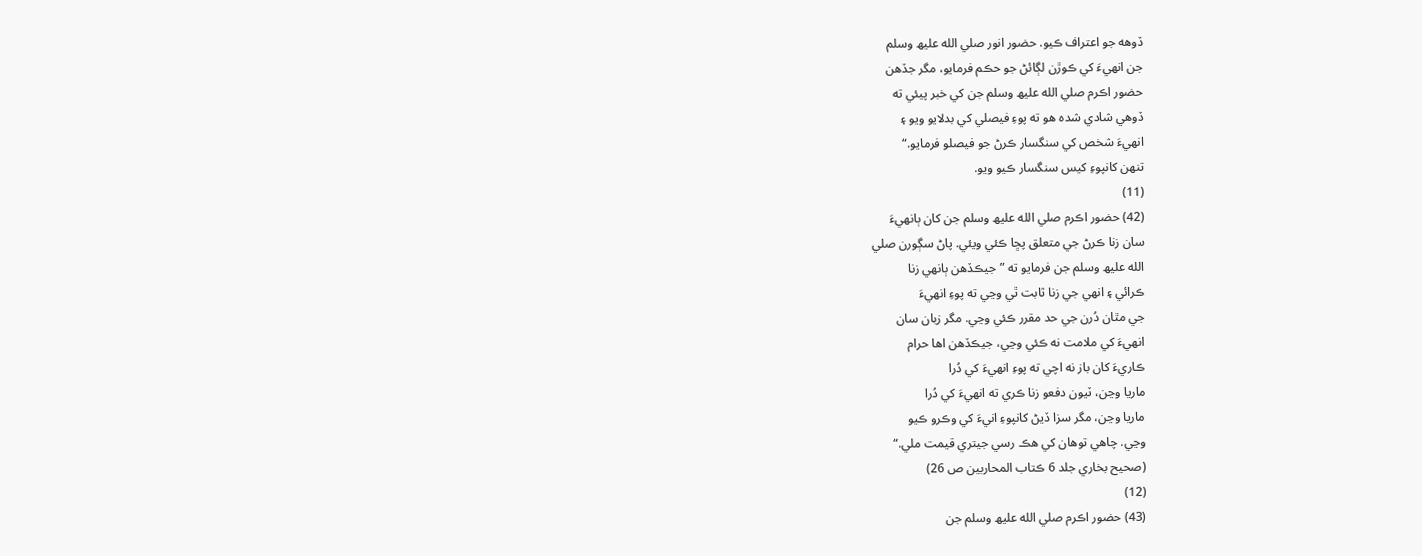ڏوهه جو اعتراف ڪيو. حضور انور صلي الله عليھ وسلم
جن انهيءَ کي ڪوڙن لڳائڻ جو حڪم فرمايو، مگر جڏهن
حضور اڪرم صلي الله عليھ وسلم جن کي خبر پيئي ته
ڏوهي شادي شده هو ته پوءِ فيصلي کي بدلايو ويو ۽
انهيءَ شخص کي سنگسار ڪرڻ جو فيصلو فرمايو.“
تنهن کانپوءِ کيس سنگسار ڪيو ويو.
(11)
(42) حضور اڪرم صلي الله عليھ وسلم جن کان ٻانهيءَ
سان زنا ڪرڻ جي متعلق پڇا ڪئي ويئي. پاڻ سڳورن صلي
الله عليھ وسلم جن فرمايو ته ”جيڪڏهن ٻانهي زنا
ڪرائي ۽ انهي جي زنا ثابت ٿي وڃي ته پوءِ انهيءَ
جي مٿان دُرن جي حد مقرر ڪئي وڃي. مگر زبان سان
انهيءَ کي ملامت نه ڪئي وڃي، جيڪڏهن اها حرام
ڪاريءَ کان باز نه اچي ته پوءِ انهيءَ کي دُرا
ماريا وڃن، ٽيون دفعو زنا ڪري ته انهيءَ کي دُرا
ماريا وڃن، مگر سزا ڏيڻ کانپوءِ انيءَ کي وڪرو ڪيو
وڃي. چاهي توهان کي هڪ رسي جيتري قيمت ملي.“
(صحيح بخاري جلد 6 ڪتاب المحاربين ص 26)
(12)
(43) حضور اڪرم صلي الله عليھ وسلم جن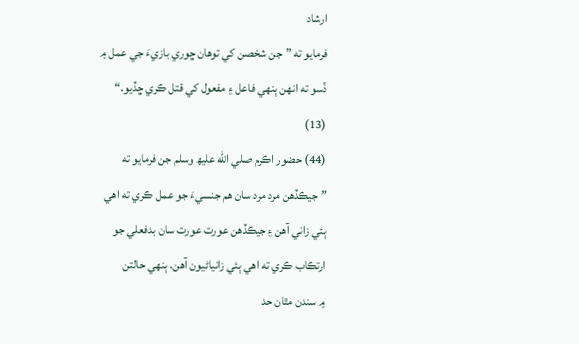ارشاد
فرمايو ته ”جن شخصن کي توهان ڇوري بازيءَ جي عمل ۾
ڏسو ته انهن ٻنهي فاعل ۽ مفعول کي قتل ڪري ڇڏيو.“
(13)
(44) حضور اڪرم صلي الله عليھ وسلم جن فرمايو ته
”جيڪڏهن مرد مرد سان هم جنسيءَ جو عمل ڪري ته اهي
ٻئي زاني آهن ۽ جيڪڏهن عورت عورت سان بدفعلي جو
ارتڪاب ڪري ته اهي ٻئي زانياڻيون آهن. ٻنهي حالتن
۾ سندن مٿان حد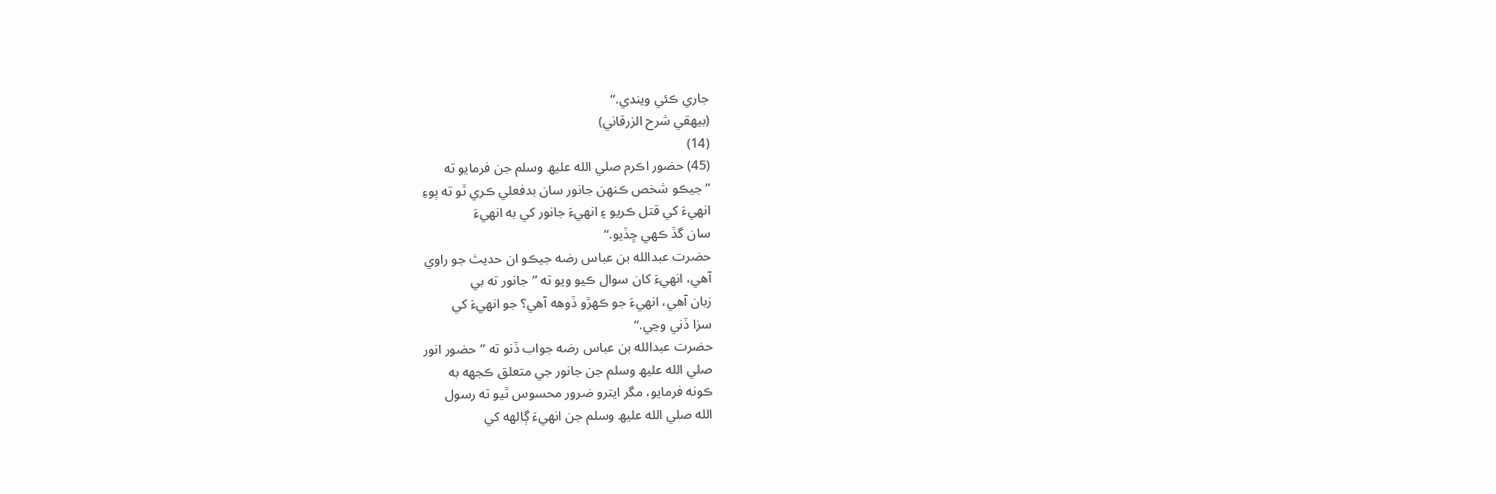جاري ڪئي ويندي.“
(بيهقي شرح الزرقاني)
(14)
(45) حضور اڪرم صلي الله عليھ وسلم جن فرمايو ته
”جيڪو شخص ڪنهن جانور سان بدفعلي ڪري ٿو ته پوءِ
انهيءَ کي قتل ڪريو ۽ انهيءَ جانور کي به انهيءَ
سان گڏ ڪهي ڇڏيو.“
حضرت عبدالله بن عباس رضه جيڪو ان حديث جو راوي
آهي، انهيءَ کان سوال ڪيو ويو ته ”جانور ته بي
زبان آهي، انهيءَ جو ڪهڙو ڏوهه آهي؟ جو انهيءَ کي
سزا ڏني وڃي.“
حضرت عبدالله بن عباس رضه جواب ڏنو ته ”حضور انور
صلي الله عليھ وسلم جن جانور جي متعلق ڪجهه به
ڪونه فرمايو، مگر ايترو ضرور محسوس ٿيو ته رسول
الله صلي الله عليھ وسلم جن انهيءَ ڳالهه کي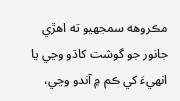مڪروهه سمجهيو ته اهڙي جانور جو گوشت کاڌو وڃي يا
انهيءَ کي ڪم ۾ آندو وڃي،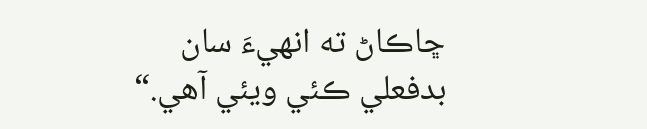ڇاڪاڻ ته انهيءَ سان
بدفعلي ڪئي ويئي آهي.“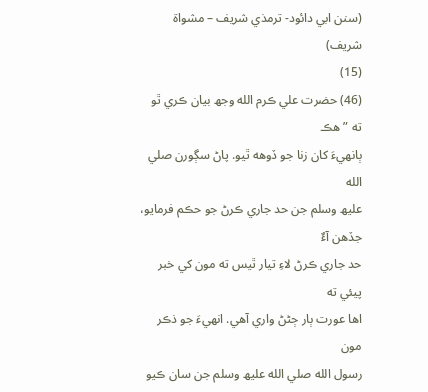(سنن ابي دائود- ترمذي شريف – مشواة شريف)
(15)
(46) حضرت علي ڪرم الله وجھ بيان ڪري ٿو ته ” هڪ
ٻانهيءَ کان زنا جو ڏوهه ٿيو. پاڻ سڳورن صلي الله
عليھ وسلم جن حد جاري ڪرڻ جو حڪم فرمايو، جڏهن آءٌ
حد جاري ڪرڻ لاءِ تيار ٿيس ته مون کي خبر پيئي ته
اها عورت ٻار ڄڻڻ واري آهي. انهيءَ جو ذڪر مون
رسول الله صلي الله عليھ وسلم جن سان ڪيو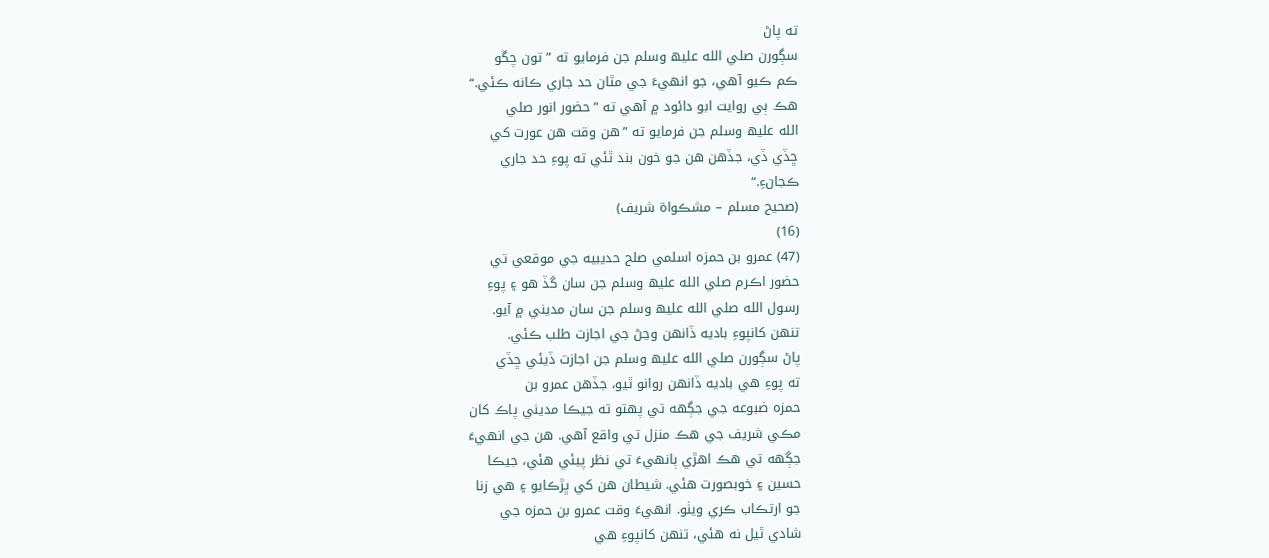ته پاڻ
سڳورن صلي الله عليھ وسلم جن فرمايو ته ”تون چڱو
ڪم ڪيو آهي، جو انهيءَ جي مٿان حد جاري ڪانه ڪئي.“
هڪ ٻي روايت ابو دائود ۾ آهي ته ”حضور انور صلي
الله عليھ وسلم جن فرمايو ته ”هن وقت هن عورت کي
ڇڏي ڏي، جڏهن هن جو خون بند ٿئي ته پوءِ حد جاري
ڪجانءِ.“
(صحيح مسلم – مشڪواة شريف)
(16)
(47) عمرو بن حمزه اسلمي صلح حديبيه جي موقعي تي
حضور اڪرم صلي الله عليھ وسلم جن سان گڏ هو ۽ پوءِ
رسول الله صلي الله عليھ وسلم جن سان مديني ۾ آيو.
تنهن کانپوءِ باديه ڏانهن وڃڻ جي اجازت طلب ڪئي.
پاڻ سڳورن صلي الله عليھ وسلم جن اجازت ڏيئي ڇڏي
ته پوءِ هي باديه ڏانهن روانو ٿيو، جڏهن عمرو بن
حمزه ضبوعه جي جڳهه تي پهتو ته جيڪا مديني پاڪ کان
مڪي شريف جي هڪ منزل تي واقع آهي. هن جي انهيءَ
جڳهه تي هڪ اهڙي ٻانهيءَ تي نظر پيئي هئي، جيڪا
حسين ۽ خوبصورت هئي. شيطان هن کي ڀڙڪايو ۽ هي زنا
جو ارتڪاب ڪري ويٺو. انهيءَ وقت عمرو بن حمزه جي
شادي ٿيل نه هئي، تنهن کانپوءِ هي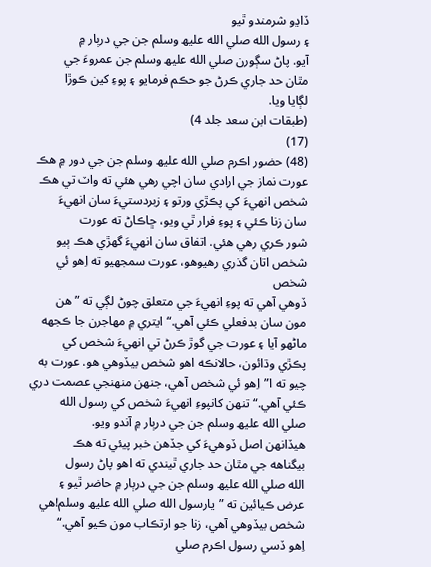ڏاڍو شرمندو ٿيو
۽ رسول الله صلي الله عليھ وسلم جن جي درٻار ۾
آيو. پاڻ سڳورن صلي الله عليھ وسلم جن عمروءَ جي
مٿان حد جاري ڪرڻ جو حڪم فرمايو ۽ پوءِ کين ڪوڙا
لڳايا ويا.
(طبقات ابن سعد جلد 4)
(17)
(48) حضور اڪرم صلي الله عليھ وسلم جن جي دور ۾ هڪ
عورت نماز جي ارادي سان اچي رهي هئي ته واٽ تي هڪ
شخص انهيءَ کي پڪڙي ورتو ۽ زبردستيءَ سان انهيءَ
سان زنا ڪئي ۽ پوءِ فرار ٿي ويو، ڇاڪاڻ ته عورت
شور ڪري رهي هئي. اتفاق سان انهيءَ گهڙي هڪ ٻيو
شخص اتان گذري رهيوهو، عورت سمجهيو ته اِهو ئي شخص
ڏوهي آهي ته پوءِ انهيءَ جي متعلق چوڻ لڳي ته ”هن
مون سان بدفعلي ڪئي آهي.“ ايتري ۾ مهاجرن جا ڪجهه
ماڻهو آيا ۽ عورت جي گوڙ ڪرڻ تي انهيءَ شخص کي
پڪڙي وڌائون، حالانڪه اهو شخص بيڏوهي هو. عورت به
چيو ته ا”اِهو ئي شخص آهي، جنهن منهنجي عصمت دري
ڪئي آهي.“ تنهن کانپوءِ انهيءَ شخص کي رسول الله
صلي الله عليھ وسلم جن جي درٻار ۾ آندو ويو.
هيڏانهن اصل ڏوهيءَ کي جڏهن خبر پيئي ته هڪ
بيگناهه جي مٿان حد جاري ٿيندي ته اهو پاڻ رسول
الله صلي الله عليھ وسلم جن جي درٻار ۾ حاضر ٿيو ۽
عرض ڪيائين ته ”يارسول الله صلي الله عليھ وسلم!هي
شخص بيڏوهي آهي، زنا جو ارتڪاب مون ڪيو آهي.“
اِهو ڏسي رسول اڪرم صلي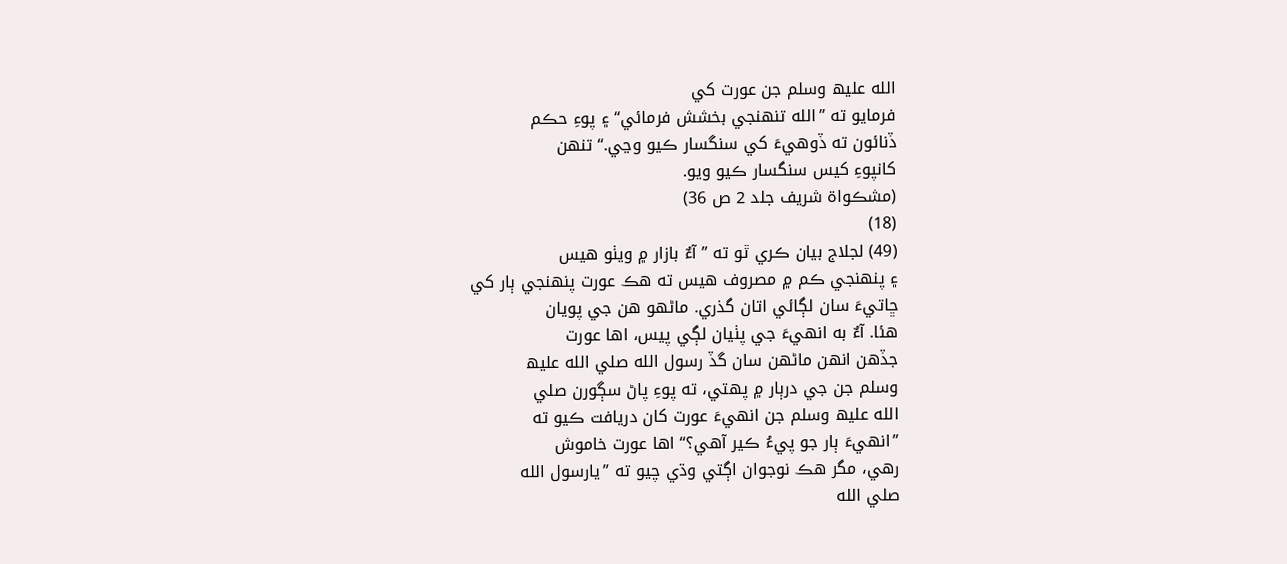الله عليھ وسلم جن عورت کي
فرمايو ته ”الله تنهنجي بخشش فرمائي“ ۽ پوءِ حڪم
ڏنائون ته ڏوهيءَ کي سنگسار ڪيو وڃي.“ تنهن
کانپوءِ کيس سنگسار ڪيو ويو.
(مشڪواة شريف جلد 2 ص 36)
(18)
(49) لجلاج بيان ڪري ٿو ته ”آءٌ بازار ۾ ويٺو هيس
۽ پنهنجي ڪم ۾ مصروف هيس ته هڪ عورت پنهنجي ٻار کي
ڇاتيءَ سان لڳائي اتان گذري. ماڻهو هن جي پويان
هئا. آءٌ به انهيءَ جي پٺيان لڳي پيس، اها عورت
جڏهن انهن ماڻهن سان گڏ رسول الله صلي الله عليھ
وسلم جن جي درٻار ۾ پهتي، ته پوءِ پاڻ سڳورن صلي
الله عليھ وسلم جن انهيءَ عورت کان دريافت ڪيو ته
”انهيءَ ٻار جو پيءُ ڪير آهي؟“ اها عورت خاموش
رهي، مگر هڪ نوجوان اڳتي وڌي چيو ته ”يارسول الله
صلي الله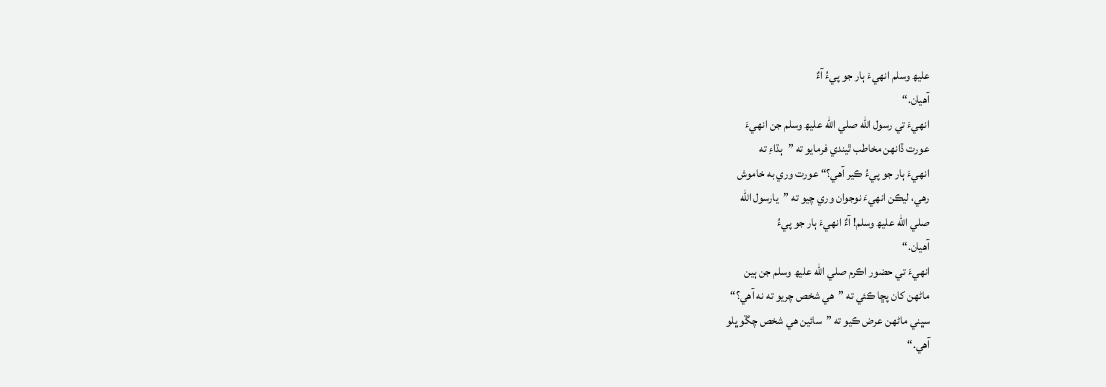عليھ وسلم انهيءَ ٻار جو پيءُ آءٌ
آهيان.“
انهيءَ تي رسول الله صلي الله عليھ وسلم جن انهيءَ
عورت ڏانهن مخاطب ٿيندي فرمايو ته ”ٻڌاءِ ته
انهيءَ ٻار جو پيءُ ڪير آهي؟“ عورت وري به خاموش
رهي، ليڪن انهيءَ نوجوان وري چيو ته ”يارسول الله
صلي الله عليھ وسلم! آءٌ انهيءَ ٻار جو پيءُ
آهيان.“
انهيءَ تي حضور اڪرم صلي الله عليھ وسلم جن ٻين
ماڻهن کان پڇا ڪئي ته ”هي شخص چريو ته نه آهي؟“
سڀني ماڻهن عرض ڪيو ته ”سائين هي شخص چڱو ڀلو
آهي.“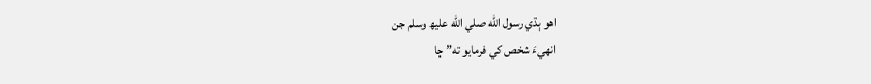اهو ٻڌي رسول الله صلي الله عليھ وسلم جن
انهيءَ شخص کي فرمايو ته”ڇا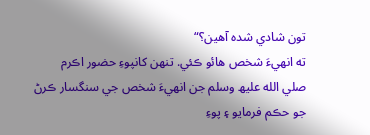تون شادي شده آهين؟“
ته انهيءَ شخص هائو ڪئي. تنهن کانپوءِ حضور اڪرم
صلي الله عليھ وسلم جن انهيءَ شخص جي سنگسار ڪرڻ
جو حڪم فرمايو ۽ پوءِ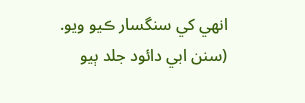انهي کي سنگسار ڪيو ويو.
(سنن ابي دائود جلد ٻيو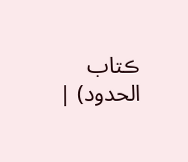ڪتاب الحدود) |